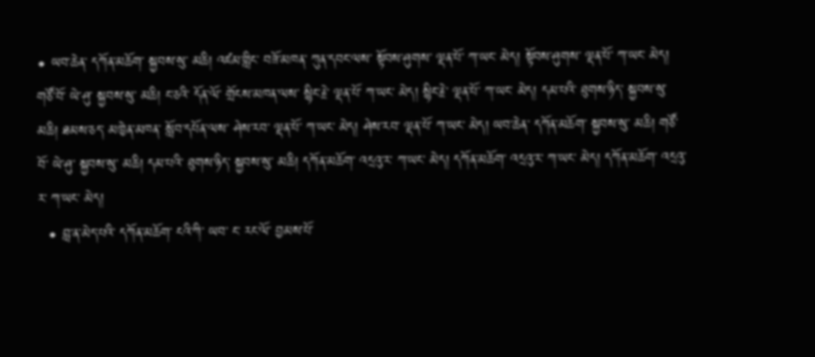• ཡབ་ཆེན་ དཀོན་མཆོག་ སྐྱབས་སུ་ མཆི། འཛམ་གླིང་ བཟོ་མཁན་ ཀུན་དབང་ལས་ སྟོབས་ཤུགས་ ལྡན་པོ་ ཀ་ཡང་ མེད། སྟོབས་ཤུགས་ ལྡན་པོ་ ཀ་ཡང་ མེད། གཙོ་བོ་ ཡེ་ཤུ་ སྐྱབས་སུ་ མཆི། ང་ཅའི་ དོན་ལོ་ གྲོངས་མཁན་ལས་ སྙིང་རྗེ་ ལྡན་པོ་ ཀ་ཡང་ མེད། སྙིང་རྗེ་ ལྡན་པོ་ ཀ་ཡང་ མེད། དམ་པའི་ ཐུགས་ཉིད་ སྐྱབས་སུ་ མཆི། ཐམས་ཅད་ མཁྱེན་མཁན་ སློབ་དཔོན་ལས་ ཤེས་རབ་ ལྡན་པོ་ ཀ་ཡང་ མེད། ཤེས་རབ་ ལྡན་པོ་ ཀ་ཡང་ མེད། ཡབ་ཆེན་ དཀོན་མཆོག་ སྐྱབས་སུ་ མཆི། གཙོ་བོ་ ཡེ་ཤུ་ སྐྱབས་སུ་ མཆི། དམ་པའི་ ཐུགས་ཉིད་ སྐྱབས་སུ་ མཆི། དཀོན་མཆོག་ འདྲའུ་ར་ ཀ་ཡང་ མེད། དཀོན་མཆོག་ འདྲའུ་ར་ ཀ་ཡང་ མེད། དཀོན་མཆོག་ འདྲའུ་ར་ ཀ་ཡང་ མེད།
  • བླ་ན་མེད་པའི་ དཀོན་མཆོག་ ངའི་ཀི་ ཡབ་ ང་ རང་ལོ་ བྱམས་པོ་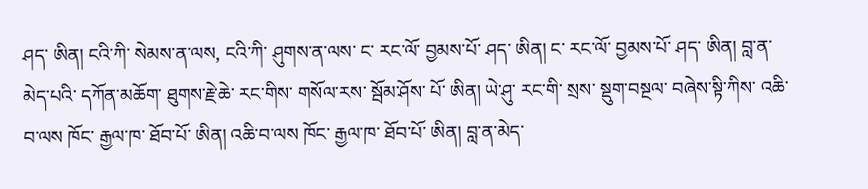ཤད་ ཨིན། ངའི་ཀི་ སེམས་ན་ལས, ངའི་ཀི་ ཤུགས་ན་ལས་ ང་ རང་ལོ་ བྱམས་པོ་ ཤད་ ཨིན། ང་ རང་ལོ་ བྱམས་པོ་ ཤད་ ཨིན། བླ་ན་མེད་པའི་ དཀོན་མཆོག་ ཐུགས་རྗེ་ཆེ་ རང་གིས་ གསོལ་རས་ སྦོམ་ཤོས་ པོ་ ཨིན། ཡེ་ཤུ་ རང་གི་ སྲས་ སྡུག་བསྔལ་ བཞེས་སྟི་ཀིས་ འཆི་བ་ལས ཁོང་ རྒྱལ་ཁ་ ཐོབ་པོ་ ཨིན། འཆི་བ་ལས ཁོང་ རྒྱལ་ཁ་ ཐོབ་པོ་ ཨིན། བླ་ན་མེད་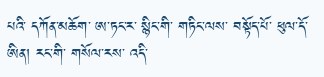པའི་ དཀོན་མཆོག་ ཨ་ཏང་ར་ སྙིང་གི་ གཏིང་ལས་ བསྟོད་པོ་ ཕུལ་དོ་ ཨིན། རང་གི་ གསོལ་རས་ འདི་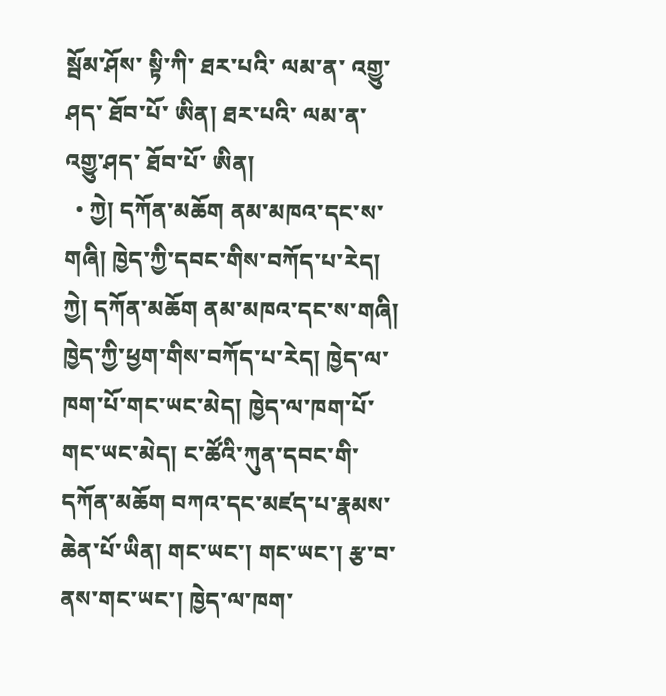སྦོམ་ཤོས་ སྟི་ཀི་ ཐར་པའི་ ལམ་ན་ འགྱུ་ཤད་ ཐོབ་པོ་ ཨིན། ཐར་པའི་ ལམ་ན་ འགྱུ་ཤད་ ཐོབ་པོ་ ཨིན།
  • ཀྱེ། དཀོན་མཆོག ནམ་མཁའ་དང་ས་གཞི། ཁྱེད་ཀྱི་དབང་གིས་བཀོད་པ་རེད། ཀྱེ། དཀོན་མཆོག ནམ་མཁའ་དང་ས་གཞི། ཁྱེད་ཀྱི་ཕྱག་གིས་བཀོད་པ་རེད། ཁྱེད་ལ་ཁག་པོ་གང་ཡང་མེད། ཁྱེད་ལ་ཁག་པོ་གང་ཡང་མེད། ང་ཚོའི་ཀུན་དབང་གི་དཀོན་མཆོག བཀའ་དང་མཛད་པ་རྣམས་ཆེན་པོ་ཡིན། གང་ཡང་། གང་ཡང་། རྩ་བ་ནས་གང་ཡང་། ཁྱེད་ལ་ཁག་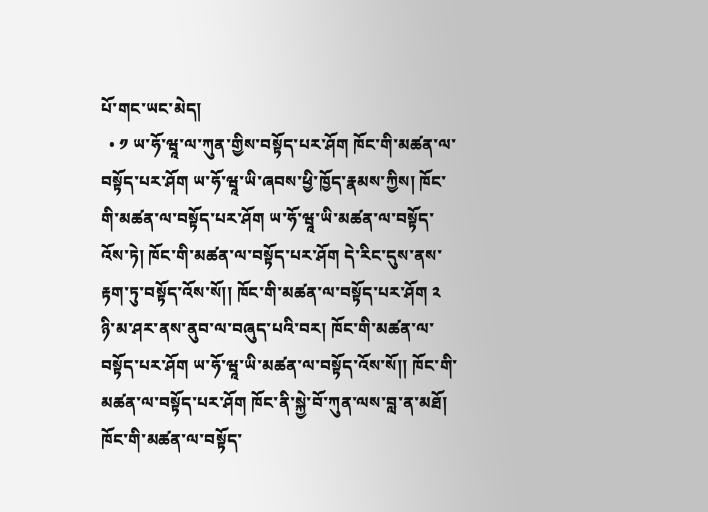པོ་གང་ཡང་མེད།
  • ༡ ཡ་ཧོ་ཝཱ་ལ་ཀུན་གྱིས་བསྟོད་པར་ཤོག ཁོང་གི་མཚན་ལ་བསྟོད་པར་ཤོག ཡ་ཧོ་ཝཱ་ཡི་ཞབས་ཕྱི་ཁྱོད་རྣམས་ཀྱིས། ཁོང་གི་མཚན་ལ་བསྟོད་པར་ཤོག ཡ་ཧོ་ཝཱ་ཡི་མཚན་ལ་བསྟོད་འོས་ཏེ། ཁོང་གི་མཚན་ལ་བསྟོད་པར་ཤོག དེ་རིང་དུས་ནས་རྟག་ཏུ་བསྟོད་འོས་སོ།། ཁོང་གི་མཚན་ལ་བསྟོད་པར་ཤོག ༢ ཉི་མ་ཤར་ནས་ནུབ་ལ་བཞུད་པའི་བར། ཁོང་གི་མཚན་ལ་བསྟོད་པར་ཤོག ཡ་ཧོ་ཝཱ་ཡི་མཚན་ལ་བསྟོད་འོས་སོ།། ཁོང་གི་མཚན་ལ་བསྟོད་པར་ཤོག ཁོང་ནི་སྐྱེ་བོ་ཀུན་ལས་བླ་ན་མཐོ། ཁོང་གི་མཚན་ལ་བསྟོད་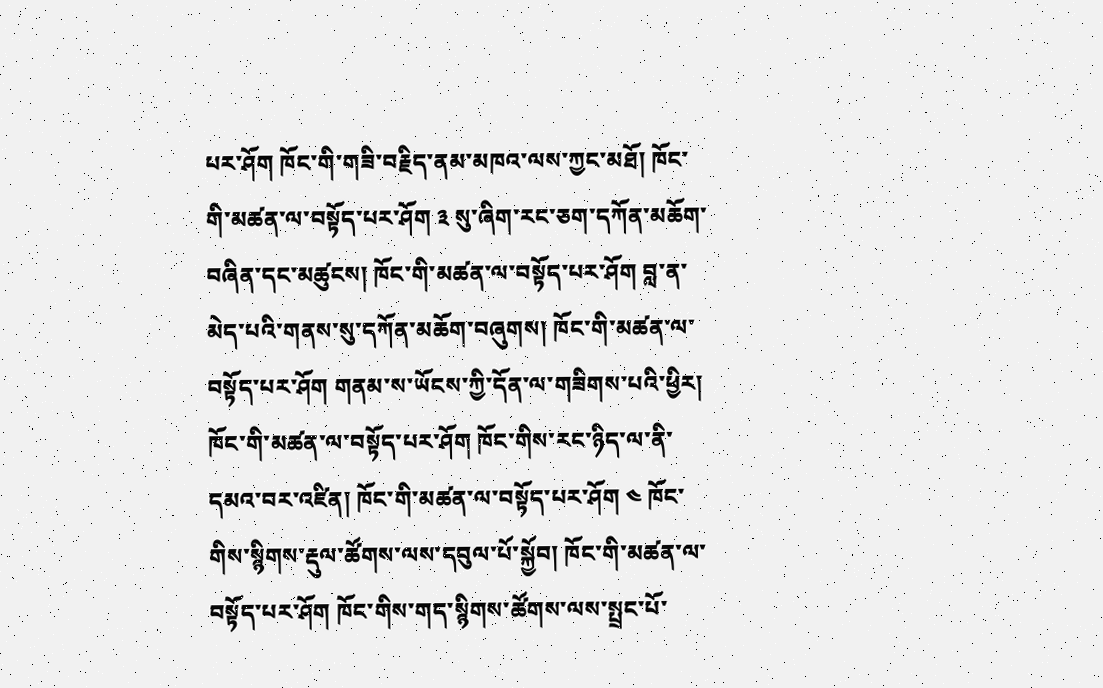པར་ཤོག ཁོང་གི་གཟི་བརྗིད་ནམ་མཁའ་ལས་ཀྱང་མཐོ། ཁོང་གི་མཚན་ལ་བསྟོད་པར་ཤོག ༣ སུ་ཞིག་རང་ཅག་དཀོན་མཆོག་བཞིན་དང་མཚུངས། ཁོང་གི་མཚན་ལ་བསྟོད་པར་ཤོག བླ་ན་མེད་པའི་གནས་སུ་དཀོན་མཆོག་བཞུགས། ཁོང་གི་མཚན་ལ་བསྟོད་པར་ཤོག གནམ་ས་ཡོངས་ཀྱི་དོན་ལ་གཟིགས་པའི་ཕྱིར། ཁོང་གི་མཚན་ལ་བསྟོད་པར་ཤོག ཁོང་གིས་རང་ཉིད་ལ་ནི་དམའ་བར་འཛིན། ཁོང་གི་མཚན་ལ་བསྟོད་པར་ཤོག ༤ ཁོང་གིས་སྙིགས་རྡུལ་ཚོགས་ལས་དབུལ་པོ་སྐྱོབ། ཁོང་གི་མཚན་ལ་བསྟོད་པར་ཤོག ཁོང་གིས་གད་སྙིགས་ཚོགས་ལས་སྤྲང་པོ་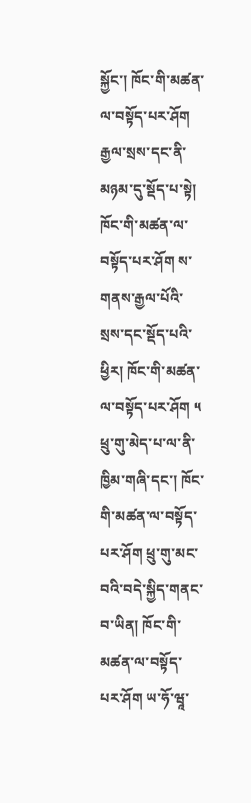སྐྱོང་། ཁོང་གི་མཚན་ལ་བསྟོད་པར་ཤོག རྒྱལ་སྲས་དང་ནི་མཉམ་དུ་སྡོད་པ་སྟེ། ཁོང་གི་མཚན་ལ་བསྟོད་པར་ཤོག ས་གནས་རྒྱལ་པོའི་སྲས་དང་སྡོད་པའི་ཕྱིར། ཁོང་གི་མཚན་ལ་བསྟོད་པར་ཤོག ༥ ཕྲུ་གུ་མེད་པ་ལ་ནི་ཁྱིམ་གཞི་དང་། ཁོང་གི་མཚན་ལ་བསྟོད་པར་ཤོག ཕྲུ་གུ་མང་བའི་བདེ་སྐྱིད་གནང་བ་ཡིན། ཁོང་གི་མཚན་ལ་བསྟོད་པར་ཤོག ཡ་ཧོ་ཝཱ་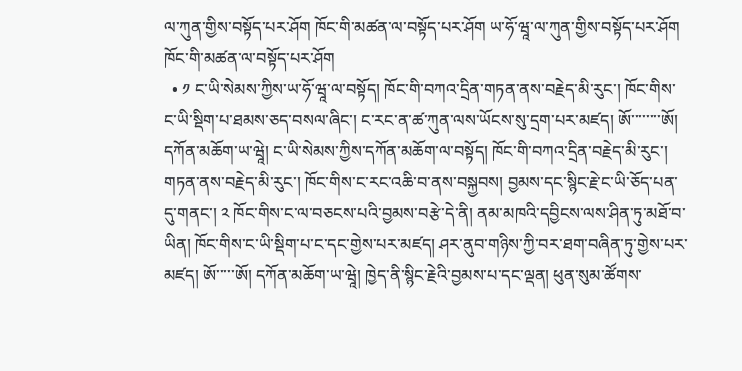ལ་ཀུན་གྱིས་བསྟོད་པར་ཤོག ཁོང་གི་མཚན་ལ་བསྟོད་པར་ཤོག ཡ་ཧོ་ཝཱ་ལ་ཀུན་གྱིས་བསྟོད་པར་ཤོག ཁོང་གི་མཚན་ལ་བསྟོད་པར་ཤོག
  • ༡ ང་ཡི་སེམས་ཀྱིས་ཡ་ཧོ་ཝཱ་ལ་བསྟོད། ཁོང་གི་བཀའ་དྲིན་གཏན་ནས་བརྗེད་མི་རུང་། ཁོང་གིས་ང་ཡི་སྡིག་པ་ཐམས་ཅད་བསལ་ཞིང་། ང་རང་ན་ཚ་ཀུན་ལས་ཡོངས་སུ་དྲག་པར་མཛད། ཨོ་་་་་་་་ཨོ། དཀོན་མཆོག་ཡ་ཝཱེ། ང་ཡི་སེམས་ཀྱིས་དཀོན་མཆོག་ལ་བསྟོད། ཁོང་གི་བཀའ་དྲིན་བརྗེད་མི་རུང་། གཏན་ནས་བརྗེད་མི་རུང་། ཁོང་གིས་ང་རང་འཆི་བ་ནས་བསྐྱབས། བྱམས་དང་སྙིང་རྗེ་ང་ཡི་ཅོད་པན་དུ་གནང་། ༢ ཁོང་གིས་ང་ལ་བཅངས་པའི་བྱམས་བརྩེ་དེ་ནི། ནམ་མཁའི་དབྱིངས་ལས་ཤིན་ཏུ་མཐོ་བ་ཡིན། ཁོང་གིས་ང་ཡི་སྡིག་པ་ང་དང་གྱེས་པར་མཛད། ཤར་ནུབ་གཉིས་ཀྱི་བར་ཐག་བཞིན་ཏུ་གྱེས་པར་མཛད། ཨོ་་་་་ཨོ། དཀོན་མཆོག་ཡ་ཝཱེ། ཁྱེད་ནི་སྙིང་རྗེའི་བྱམས་པ་དང་ལྡན། ཕུན་སུམ་ཚོགས་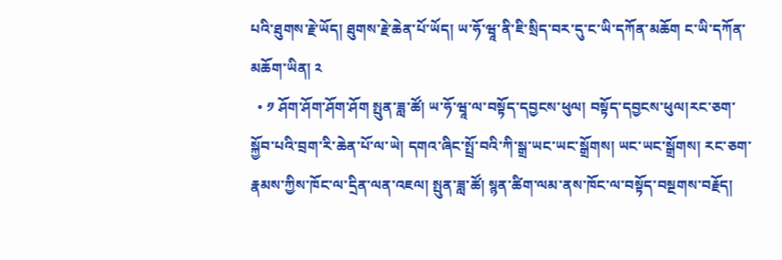པའི་ཐུགས་རྗེ་ཡོད། ཐུགས་རྗེ་ཆེན་པོ་ཡོད། ཡ་ཧོ་ཝཱ་ནི་ཇི་སྲིད་བར་དུ་ང་ཡི་དཀོན་མཆོག ང་ཡི་དཀོན་མཆོག་ཡིན། ༢
  • ༡ ཤོག་ཤོག་ཤོག་ཤོག སྤུན་ཟླ་ཚོ། ཡ་ཧོ་ཝཱ་ལ་བསྟོད་དབྱངས་ཕུལ། བསྟོད་དབྱངས་ཕུལ།རང་ཅག་སྐྱོབ་པའི་བྲག་རི་ཆེན་པོ་ལ་ཡེ། དགའ་ཞིང་སྤྲོ་བའི་ཀི་སྒྲ་ཡང་ཡང་སྒྲོགས། ཡང་ཡང་སྒྲོགས། རང་ཅག་རྣམས་ཀྱིས་ཁོང་ལ་དྲིན་ལན་འཇལ། སྤུན་ཟླ་ཚོ། སྙན་ཚིག་ལམ་ནས་ཁོང་ལ་བསྟོད་བསྔགས་བརྗོད།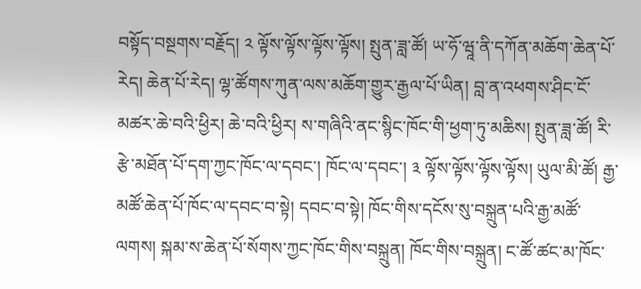བསྟོད་བསྔགས་བརྗོད། ༢ ལྟོས་ལྟོས་ལྟོས་ལྟོས། སྤུན་ཟླ་ཚོ། ཡ་ཧོ་ཝཱ་ནི་དཀོན་མཆོག་ཆེན་པོ་རེད། ཆེན་པོ་རེད། ལྷ་ཚོགས་ཀུན་ལས་མཆོག་གྱུར་རྒྱལ་པོ་ཡིན། བླ་ན་འཕགས་ཤིང་ངོ་མཚར་ཆེ་བའི་ཕྱིར། ཆེ་བའི་ཕྱིར། ས་གཞིའི་ནང་སྙིང་ཁོང་གི་ཕྱག་ཏུ་མཆིས། སྤུན་ཟླ་ཚོ། རི་རྩེ་མཐོན་པོ་དག་ཀྱང་ཁོང་ལ་དབང་། ཁོང་ལ་དབང་། ༣ ལྟོས་ལྟོས་ལྟོས་ལྟོས། ཡུལ་མི་ཚོ། རྒྱ་མཚོ་ཆེན་པོ་ཁོང་ལ་དབང་བ་སྟེ། དབང་བ་སྟེ། ཁོང་གིས་དངོས་སུ་བསྐྲུན་པའི་རྒྱ་མཚོ་ལགས། སྐམ་ས་ཆེན་པོ་སོགས་ཀྱང་ཁོང་གིས་བསྐྲུན། ཁོང་གིས་བསྐྲུན། ང་ཚོ་ཚང་མ་ཁོང་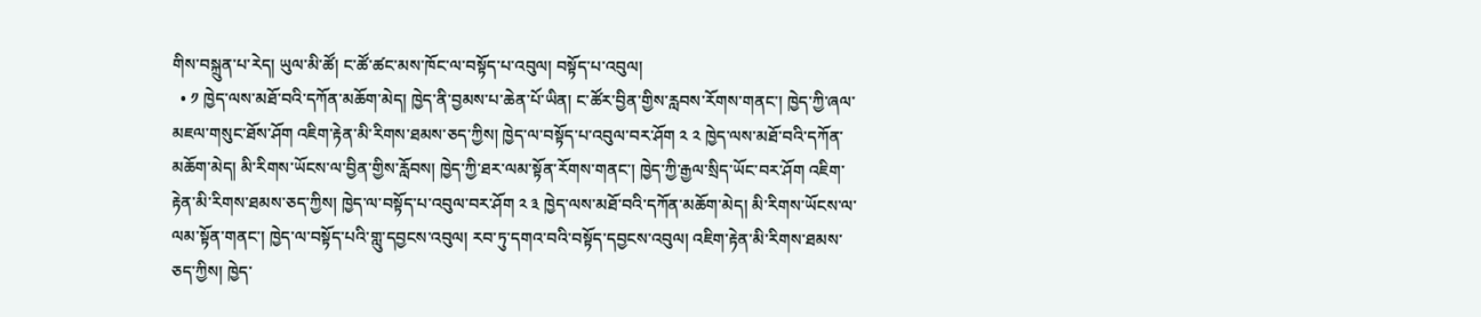གིས་བསྐྲུན་པ་རེད། ཡུལ་མི་ཚོ། ང་ཚོ་ཚང་མས་ཁོང་ལ་བསྟོད་པ་འབུལ། བསྟོད་པ་འབུལ།
  • ༡ ཁྱེད་ལས་མཐོ་བའི་དཀོན་མཆོག་མེད། ཁྱེད་ནི་བྱམས་པ་ཆེན་པོ་ཡིན། ང་ཚོར་བྱིན་གྱིས་རླབས་རོགས་གནང་། ཁྱེད་ཀྱི་ཞལ་མཇལ་གསུང་ཐོས་ཤོག འཇིག་རྟེན་མི་རིགས་ཐམས་ཅད་ཀྱིས། ཁྱེད་ལ་བསྟོད་པ་འབུལ་བར་ཤོག ༢ ༢ ཁྱེད་ལས་མཐོ་བའི་དཀོན་མཆོག་མེད། མི་རིགས་ཡོངས་ལ་བྱིན་གྱིས་རློབས། ཁྱེད་ཀྱི་ཐར་ལམ་སྟོན་རོགས་གནང་། ཁྱེད་ཀྱི་རྒྱལ་སྲིད་ཡོང་བར་ཤོག འཇིག་རྟེན་མི་རིགས་ཐམས་ཅད་ཀྱིས། ཁྱེད་ལ་བསྟོད་པ་འབུལ་བར་ཤོག ༢ ༣ ཁྱེད་ལས་མཐོ་བའི་དཀོན་མཆོག་མེད། མི་རིགས་ཡོངས་ལ་ལམ་སྟོན་གནང་། ཁྱེད་ལ་བསྟོད་པའི་གླུ་དབྱངས་འབུལ། རབ་ཏུ་དགའ་བའི་བསྟོད་དབྱངས་འབུལ། འཇིག་རྟེན་མི་རིགས་ཐམས་ཅད་ཀྱིས། ཁྱེད་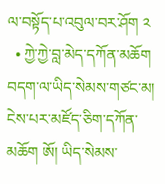ལ་བསྟོད་པ་འབུལ་བར་ཤོག ༢
  • ཀྱེ་ཀྱེ་བླ་མེད་དཀོན་མཆོག བདག་ལ་ཡིད་སེམས་གཙང་མ། ངེས་པར་མཛོད་ཅིག་དཀོན་མཆོག ཨོ། ཡིད་སེམས་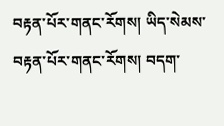བརྟན་པོར་གནང་རོགས། ཡིད་སེམས་བརྟན་པོར་གནང་རོགས། བདག་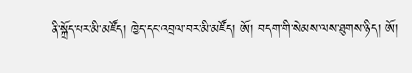ནི་སྐྲོད་པར་མི་མཛོད། ཁྱེད་དང་འབྲལ་བར་མི་མཛོད། ཨོ། བདག་གི་སེམས་ལས་ཐུགས་ཉིད། ཨོ།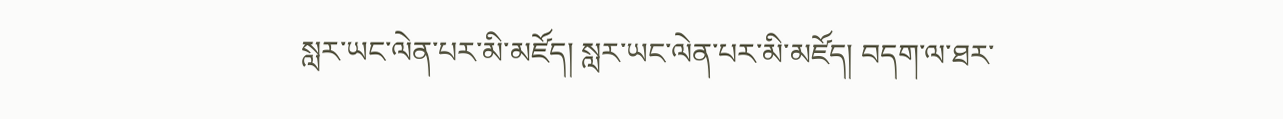སླར་ཡང་ལེན་པར་མི་མཛོད། སླར་ཡང་ལེན་པར་མི་མཛོད། བདག་ལ་ཐར་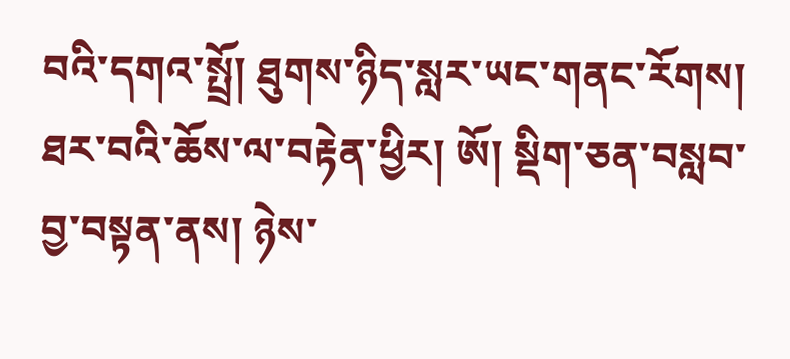བའི་དགའ་སྤྲོ། ཐུགས་ཉིད་སླར་ཡང་གནང་རོགས། ཐར་བའི་ཆོས་ལ་བརྟེན་ཕྱིར། ཨོ། སྡིག་ཅན་བསླབ་བྱ་བསྟན་ནས། ཉེས་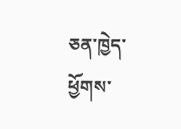ཅན་ཁྱེད་ཕྱོགས་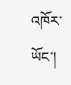འཁོར་ཡོང་།